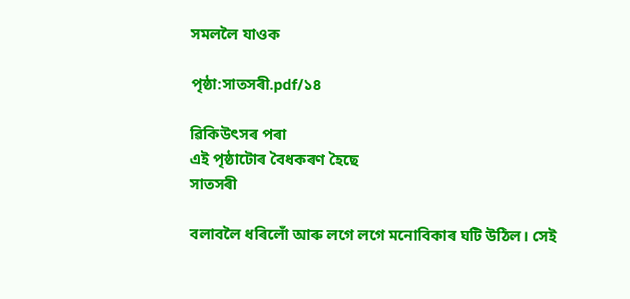সমললৈ যাওক

পৃষ্ঠা:সাতসৰী.pdf/১৪

ৱিকিউৎসৰ পৰা
এই পৃষ্ঠাটোৰ বৈধকৰণ হৈছে
সাতসৰী

বলাবলৈ ধৰিলোঁ আৰু লগে লগে মনোবিকাৰ ঘটি উঠিল। সেই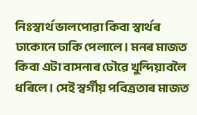নিঃস্বাৰ্থ ভালপোৱা কিবা স্বাৰ্থৰ ঢাকোনে ঢাকি পেলালে। মনৰ মাজত কিবা এটা বাসনাৰ ঢৌৱে খুন্দিয়াবলৈ ধৰিলে। সেই স্বৰ্গীয় পবিত্ৰতাৰ মাজত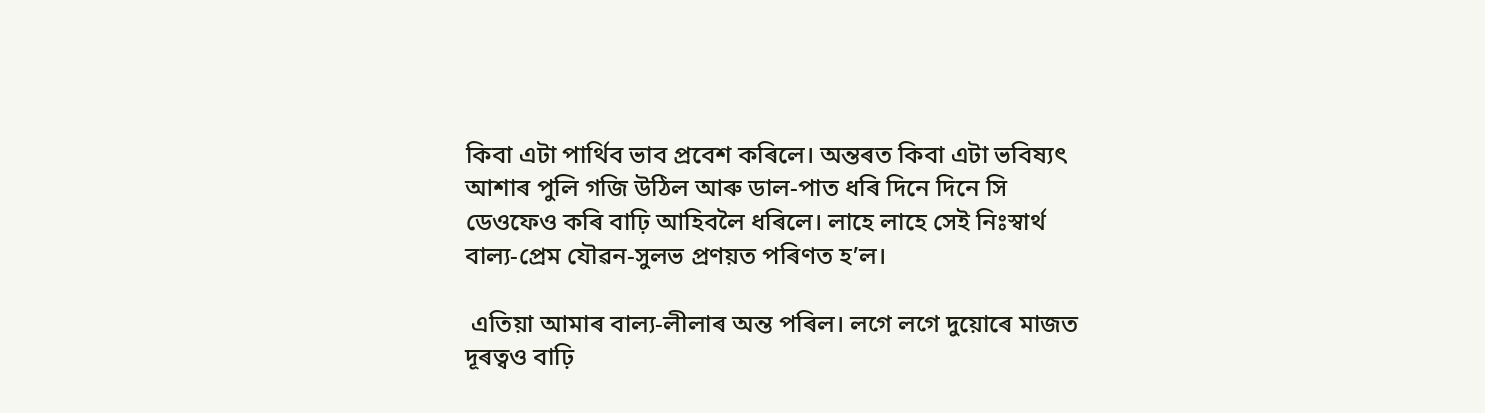কিবা এটা পাৰ্থিব ভাব প্ৰবেশ কৰিলে। অন্তৰত কিবা এটা ভবিষ্যৎ আশাৰ পুলি গজি উঠিল আৰু ডাল-পাত ধৰি দিনে দিনে সি ডেওফেও কৰি বাঢ়ি আহিবলৈ ধৰিলে। লাহে লাহে সেই নিঃস্বাৰ্থ বাল্য-প্ৰেম যৌৱন-সুলভ প্ৰণয়ত পৰিণত হ’ল।

 এতিয়া আমাৰ বাল্য-লীলাৰ অন্ত পৰিল। লগে লগে দুয়োৰে মাজত দূৰত্বও বাঢ়ি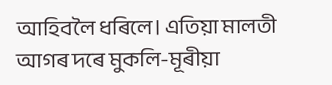আহিবলৈ ধৰিলে। এতিয়া মালতী আগৰ দৰে মুকলি-মূৰীয়া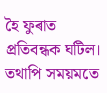হৈ ফুৰাত প্ৰতিবন্ধক ঘটিল। তথাপি সময়মতে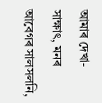আমাৰ দেখা-সাক্ষাৎ‍, মনৰ আবেগৰ সালসলনি,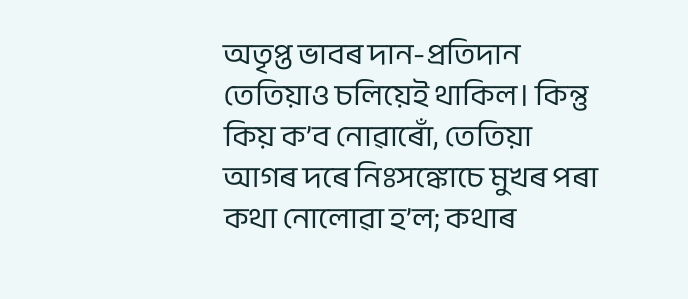অতৃপ্ত ভাবৰ দান-প্ৰতিদান তেতিয়াও চলিয়েই থাকিল। কিন্তু কিয় ক’ব নোৱাৰোঁ, তেতিয়া আগৰ দৰে নিঃসঙ্কোচে মুখৰ পৰা কথা নোলোৱা হ’ল; কথাৰ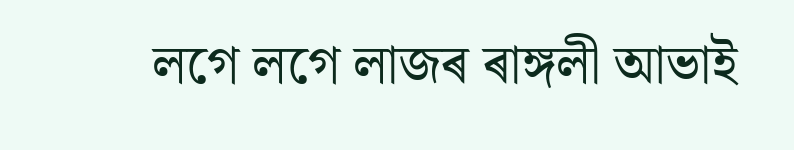লগে লগে লাজৰ ৰাঙ্গলী আভাই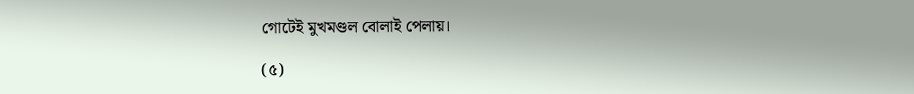গোটেই মুখমণ্ডল বোলাই পেলায়।

(৫)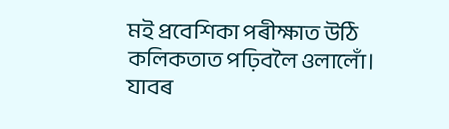মই প্ৰবেশিকা পৰীক্ষাত উঠি কলিকতাত পঢ়িবলৈ ওলালোঁ। যাবৰ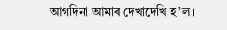আগদিনা আমাৰ দেখাদেখি হ’ল।